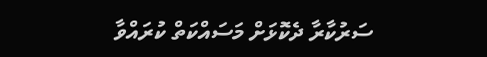ސަރުކާރާ ދެކޮޅަށް މަސައްކަތް ކުރައްވާ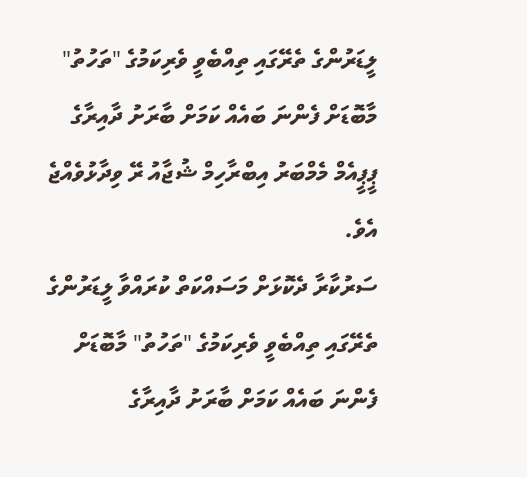ލީޑަރުންގެ ތެރޭގައި ތިއްބެވީ ވެރިކަމުގެ "ތަހުތު" މާބޮޑަށް ފެންނަ ބައެއް ކަމަށް ބާރަށު ދާއިރާގެ ޕީޕީއެމް މެމްބަރު އިބްރާހިމް ޝުޖާއު ރޭ ވިދާޅުވެއްޖެ އެވެ.
ސަރުކާރާ ދެކޮޅަށް މަސައްކަތް ކުރައްވާ ލީޑަރުންގެ ތެރޭގައި ތިއްބެވީ ވެރިކަމުގެ "ތަހުތު" މާބޮޑަށް ފެންނަ ބައެއް ކަމަށް ބާރަށު ދާއިރާގެ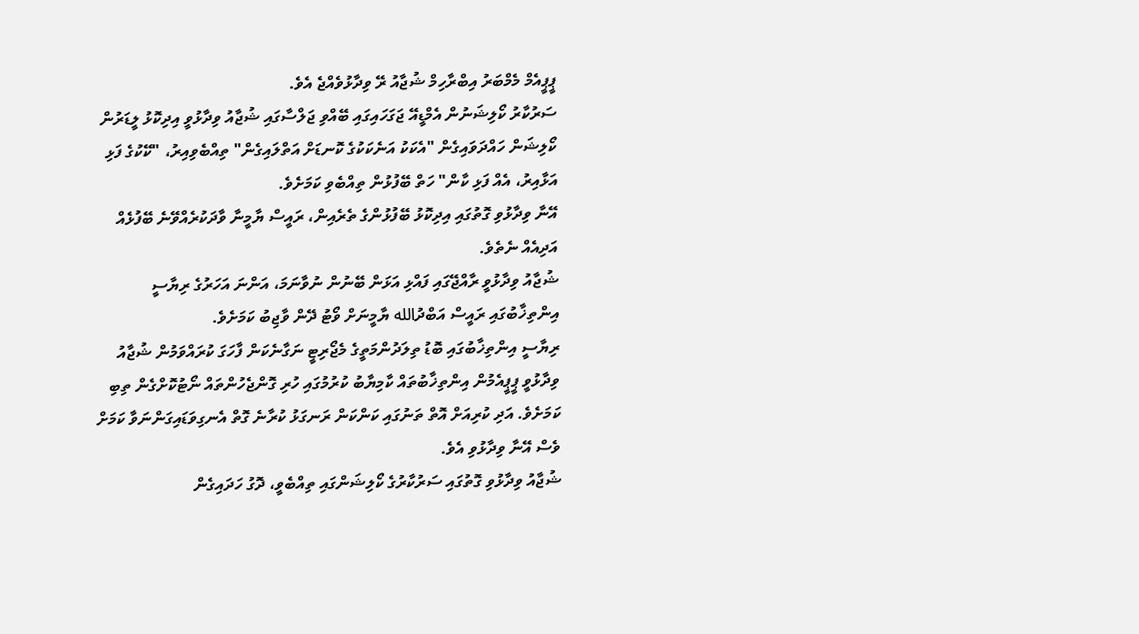ޕީޕީއެމް މެމްބަރު އިބްރާހިމް ޝުޖާއު ރޭ ވިދާޅުވެއްޖެ އެވެ.
ސަރުކާރު ކޯލިޝަނުން އެމްޑީއޭ ޖަގަހައިގައި ބޭއްވި ޖަލްސާގައި ޝުޖާއު ވިދާޅުވީ އިދިކޮޅު ލީޑަރުން ކޯލިޝަން ހައްދަވައިގެން "އެކަކު އަނެކަކުގެ ކޮނޑަށް އަތްލައިގެން" ތިއްބެވިއިރު، "ކޭކުގެ ފަޅި އަޅާއިރު، އެއް ފަޅި ކާން" ހަތް ބޭފުޅުން ތިއްބެވި ކަމަށެވެ.
އޭނާ ވިދާޅުވި ގޮތުގައި އިދިކޮޅު ބޭފުޅުންގެ ތެރެއިން، ރައީސް ޔާމީނާ ވާދަކުރެއްވޭނެ ބޭފުޅެއް އަދިއެއް ނެތެވެ.
ޝުޖާއު ވިދާޅުވީ ރާއްޖޭގައި ފައްޅި އަޅަން ބޭނުން ނުވާނަމަ، އަންނަ އަހަރުގެ ރިޔާސީ އިންތިޚާބުގައި ރައީސް އަބްދުالله ޔާމީނަށް ވޯޓު ދޭން ވާޖިބު ކަމަށެވެ.
ރިޔާސީ އިންތިޚާބުގައި ބޮޑު ތިލަދުންމަތީގެ މެޖޯރިޓީ ނަގާނެކަން ފާހަގަ ކުރައްވަމުން ޝުޖާއު ވިދާޅުވީ ޕީޕީއެމުން އިންތިޚާބުތައް ކާމިޔާބު ކުރުމުގައި ހުރި ގޮންޖެހުންތައް ނޯޓުކޮށްގެން ތިބި ކަމަށެވެ. އަދި ކުރިއަށް އޮތް ތަނުގައި ކަންކަން ރަނގަޅު ކުރާނެ ގޮތް އެނގިވަޑައިގަންނަވާ ކަމަށް ވެސް އޭނާ ވިދާޅުވި އެވެ.
ޝުޖާއު ވިދާޅުވި ގޮތުގައި ސަރުކާރުގެ ކޯލިޝަންގައި ތިއްބެވީ، ދޮގު ހަދައިގެން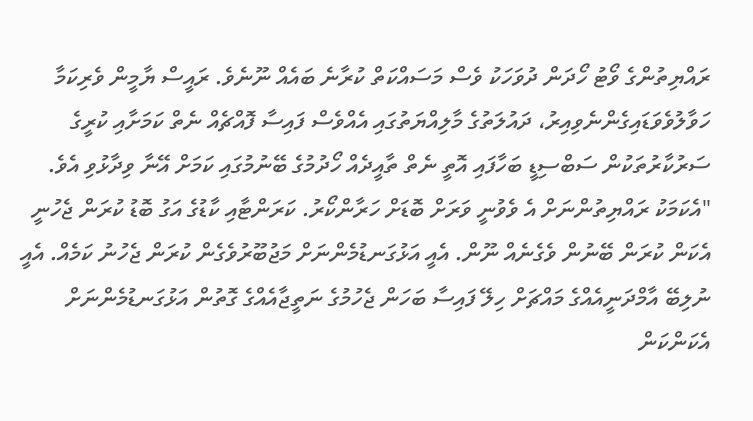ރައްޔިތުންގެ ވޯޓު ހޯދަން ދުވަހަކު ވެސް މަސައްކަތް ކުރާނެ ބައެއް ނޫނެވެ. ރައީސް ޔާމީން ވެރިކަމާ ހަވާލުވެވަޑައިގެންނެވިއިރު، ދައުލަތުގެ މާލިއްޔަތުގައި އެއްވެސް ފައިސާ ފޮއްޗެއް ނެތް ކަމަށާއި ކުރީގެ ސަރުކާރުތަކުން ސަބްސިޑީ ބަހާފައި އޮތީ ނެތް ތާއީދެއް ހޯދުމުގެ ބޭނުމުގައި ކަމަށް އޭނާ ވިދާޅުވި އެވެ.
"އެކަމަކު ރައްޔިތުންނަށް އެ ވެވުނީ ވަރަށް ބޮޑަށް ހަރާންކޯރު. ކަރަންޓާއި ކާޑުގެ އަގު ބޮޑު ކުރަން ޖެހުނީ އެކަން ކުރަން ބޭނުން ވެގެނެއް ނޫން. އެއީ އަޅުގަނޑުމެންނަށް މަޖުބޫރުވެގެން ކުރަން ޖެހުނު ކަމެއް. އެއީ ނުލިބޭ އާމްދަނީއެއްގެ މައްޗަށް ހިލޭ ފައިސާ ބަހަން ޖެހުމުގެ ނަތީޖާއެއްގެ ގޮތުން އަޅުގަނޑުމެންނަށް އެކަންކަން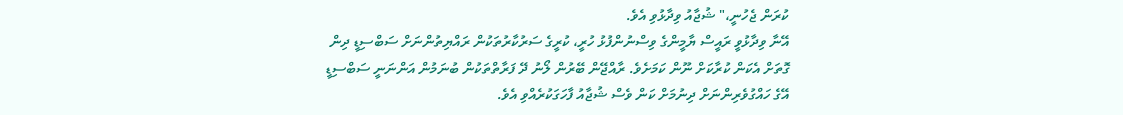ކުރަން ޖެހުނީ،" ޝުޖާއު ވިދާޅުވި އެވެ.
އޭނާ ވިދާޅުވީ ރައީސް ޔާމީންގެ ވިސްނުންފުޅު ހުރީ، ކުރީގެ ސަރުކާރުތަކުން ރައްޔިތުންނަށް ސަބްސިޑީ ދިން ގޮތަށް އެކަން ކުރާކަށް ނޫން ކަމަށެވެ. ރާއްޖޭން ބޭރުން ލޯނު ދޭ ފަރާތްތަކުން ބުނަމުން އަންނަނީ ސަބްސިޑީ އޭގެ ހައްގުވެރިންނަށް ދިނުމަށް ކަން ވެސް ޝުޖާއު ފާހަގަކުރެއްވި އެވެ.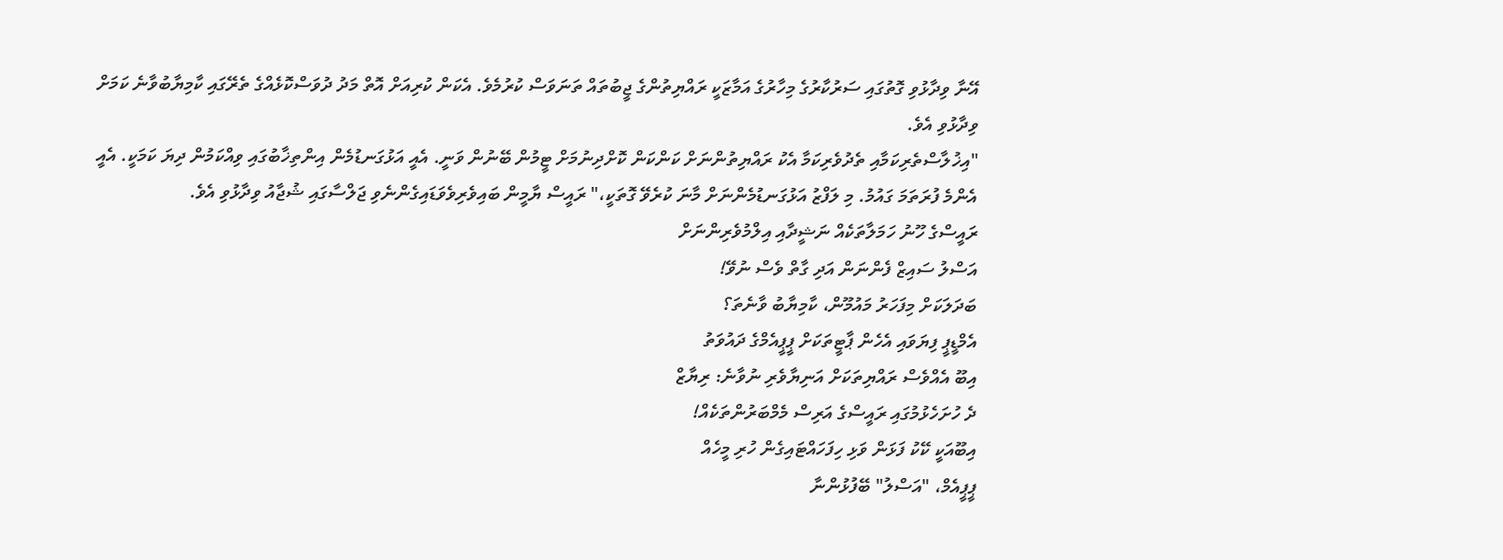އޭނާ ވިދާޅުވި ގޮތުގައި ސަރުކާރުގެ މިހާރުގެ އަމާޒަކީ ރައްޔިތުންގެ ޖީބުތައް ތަނަވަސް ކުރުމެވެ. އެކަން ކުރިއަށް އޮތް މަދު ދުވަސްކޮޅެއްގެ ތެރޭގައި ކާމިޔާބުވާނެ ކަމަށް ވިދާޅުވި އެވެ.
"އިޚުލާސްތެރިކަމާއި ތެދުވެރިކަމާ އެކު ރައްޔިތުންނަށް ކަންކަން ކޮށްދިނުމަށް ޓީމުން ބޭނުން ވަނީ. އެއީ އަޅުގަނޑުމެން އިންތިޚާބުގައި ވިއްކަމުން ދިޔަ ކަމަކީ. އެއީ އެންމެ ފުރަތަމަ ގައުމު. މި ލަފްޒު އަޅުގަނޑުމެންނަށް މާނަ ކުރެވޭ ގޮތަކީ،" ރައީސް ޔާމީން ބައިވެރިވެވަޑައިގެންނެވި ޖަލްސާގައި ޝުޖާއު ވިދާޅުވި އެވެ.
ރައީސްގެ ހޫނު ހަމަލާތަކެއް ނަޝީދާއި އިލްމުވެރިންނަށް
އަސްލު ސައިޒް ފެންނަން އަދި ގާތް ވެސް ނުވޭ!
ބަދަލަކަށް މިފަހަރު މައުމޫން، ކާމިޔާބު ވާނެތަ؟
އެމްޑީޕީ ފިޔަވައި އެހެން ޕާޓީތަކަށް ޕީޕީއެމްގެ ދައުވަތު
އިބޫ އެއްވެސް ރައްޔިތަކަށް އަނިޔާވެރި ނުވާނެ: ރިޔާޒް
ދެ ހުށަހެޅުމުގައި ރައީސްގެ އަރިސް މެމްބަރުންތަކެއް!
އިބޫއަކީ ކޭކު ފަޅަން ވަޅި ހިފަހައްޓައިގެން ހުރި މީހެއް
ޕީޕީއެމް، "އަސްލު" ބޭފުޅުންނާ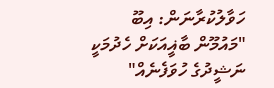ހަވާލުކުރާނަން: އިބޫ
"މައުމޫން ބާޣީއަކަށް ހެދުމަކީ ނަޝީދުގެ ހުވަފެނެއް"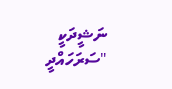ނަޝީދަކީ "ސަރަހައްދީ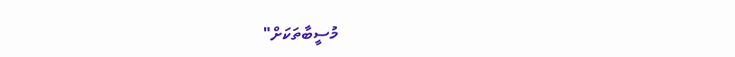މުސީބާތަކަށް"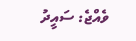ވެއްޖެ: ސައީދު